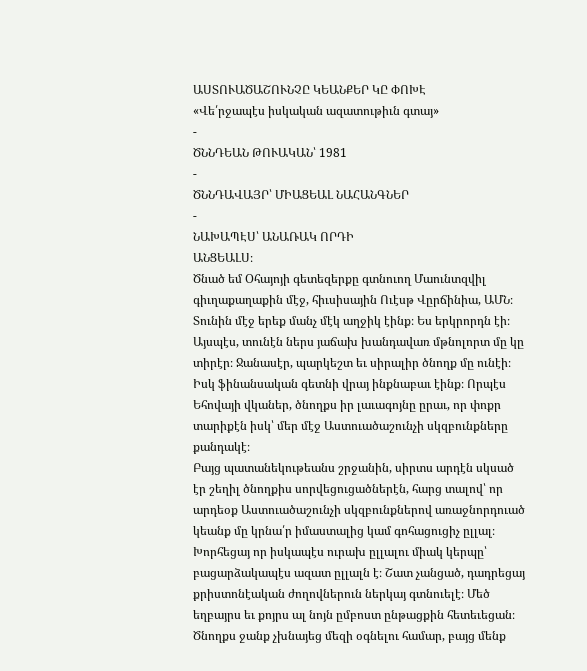ԱՍՏՈՒԱԾԱՇՈՒՆՉԸ ԿԵԱՆՔԵՐ ԿԸ ՓՈԽԷ
«Վե՛րջապէս իսկական ազատութիւն գտայ»
-
ԾՆՆԴԵԱՆ ԹՈՒԱԿԱՆ՝ 1981
-
ԾՆՆԴԱՎԱՅՐ՝ ՄԻԱՑԵԱԼ ՆԱՀԱՆԳՆԵՐ
-
ՆԱԽԱՊԷՍ՝ ԱՆԱՌԱԿ ՈՐԴԻ
ԱՆՑԵԱԼՍ։
Ծնած եմ Օհայոյի գետեզերքը գտնուող Մաունտզվիլ գիւղաքաղաքին մէջ, հիւսիսային Ուէսթ Վըրճինիա, ԱՄՆ։ Տունին մէջ երեք մանչ մէկ աղջիկ էինք։ Ես երկրորդն էի։ Այսպէս, տունէն ներս յաճախ խանդավառ մթնոլորտ մը կը տիրէր։ Ջանասէր, պարկեշտ եւ սիրալիր ծնողք մը ունէի։ Իսկ ֆինանսական գետնի վրայ ինքնաբաւ էինք։ Որպէս Եհովայի վկաներ, ծնողքս իր լաւագոյնը ըրաւ, որ փոքր տարիքէն իսկ՝ մեր մէջ Աստուածաշունչի սկզբունքները քանդակէ։
Բայց պատանեկութեանս շրջանին, սիրտս արդէն սկսած էր շեղիլ ծնողքիս սորվեցուցածներէն, հարց տալով՝ որ արդեօք Աստուածաշունչի սկզբունքներով առաջնորդուած կեանք մը կրնա՛ր իմաստալից կամ գոհացուցիչ ըլլալ։ Խորհեցայ որ իսկապէս ուրախ ըլլալու միակ կերպը՝ բացարձակապէս ազատ ըլլալն է։ Շատ չանցած, դադրեցայ քրիստոնէական ժողովներուն ներկայ գտնուելէ։ Մեծ եղբայրս եւ քոյրս ալ նոյն ըմբոստ ընթացքին հետեւեցան։ Ծնողքս ջանք չխնայեց մեզի օգնելու համար, բայց մենք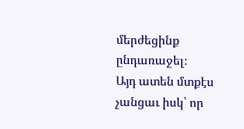մերժեցինք ընդառաջել։
Այդ ատեն մտքէս չանցաւ իսկ՝ որ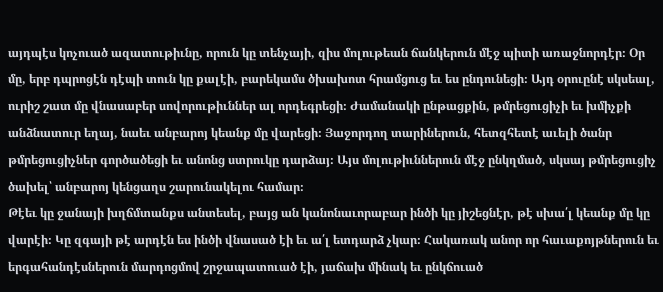այդպէս կոչուած ազատութիւնը, որուն կը տենչայի, զիս մոլութեան ճանկերուն մէջ պիտի առաջնորդէր։ Օր մը, երբ դպրոցէն դէպի տուն կը քալէի, բարեկամս ծխախոտ հրամցուց եւ ես ընդունեցի։ Այդ օրուընէ սկսեալ, ուրիշ շատ մը վնասաբեր սովորութիւններ ալ որդեգրեցի։ Ժամանակի ընթացքին, թմրեցուցիչի եւ խմիչքի անձնատուր եղայ, նաեւ անբարոյ կեանք մը վարեցի։ Յաջորդող տարիներուն, հետզհետէ աւելի ծանր թմրեցուցիչներ գործածեցի եւ անոնց ստրուկը դարձայ։ Այս մոլութիւններուն մէջ ընկղմած, սկսայ թմրեցուցիչ ծախել՝ անբարոյ կենցաղս շարունակելու համար։
Թէեւ կը ջանայի խղճմտանքս անտեսել, բայց ան կանոնաւորաբար ինծի կը յիշեցնէր, թէ սխա՛լ կեանք մը կը վարէի։ Կը զգայի թէ արդէն ես ինծի վնասած էի եւ ա՛լ ետդարձ չկար։ Հակառակ անոր որ հաւաքոյթներուն եւ երգահանդէսներուն մարդոցմով շրջապատուած էի, յաճախ մինակ եւ ընկճուած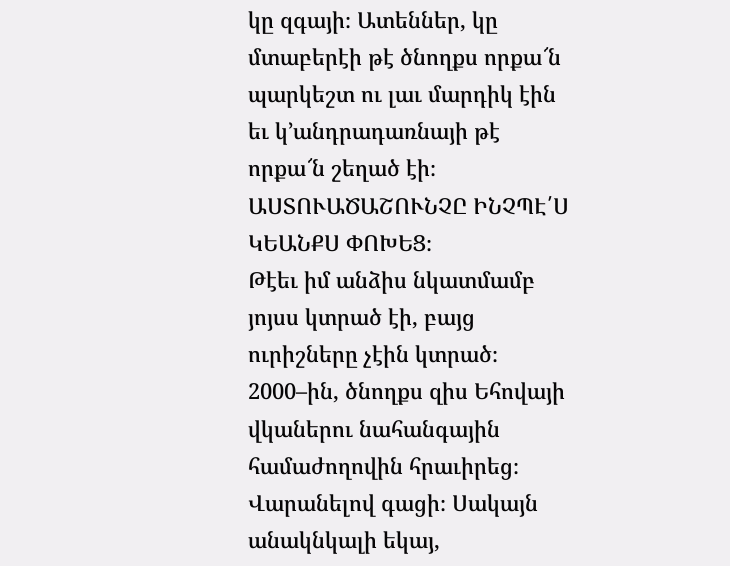կը զգայի։ Ատեններ, կը մտաբերէի թէ ծնողքս որքա՜ն պարկեշտ ու լաւ մարդիկ էին եւ կ’անդրադառնայի թէ որքա՜ն շեղած էի։
ԱՍՏՈՒԱԾԱՇՈՒՆՉԸ ԻՆՉՊԷ՛Ս ԿԵԱՆՔՍ ՓՈԽԵՑ։
Թէեւ իմ անձիս նկատմամբ յոյսս կտրած էի, բայց ուրիշները չէին կտրած։ 2000–ին, ծնողքս զիս Եհովայի վկաներու նահանգային համաժողովին հրաւիրեց։ Վարանելով գացի։ Սակայն անակնկալի եկայ,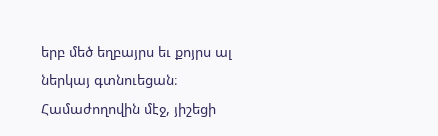երբ մեծ եղբայրս եւ քոյրս ալ ներկայ գտնուեցան։
Համաժողովին մէջ, յիշեցի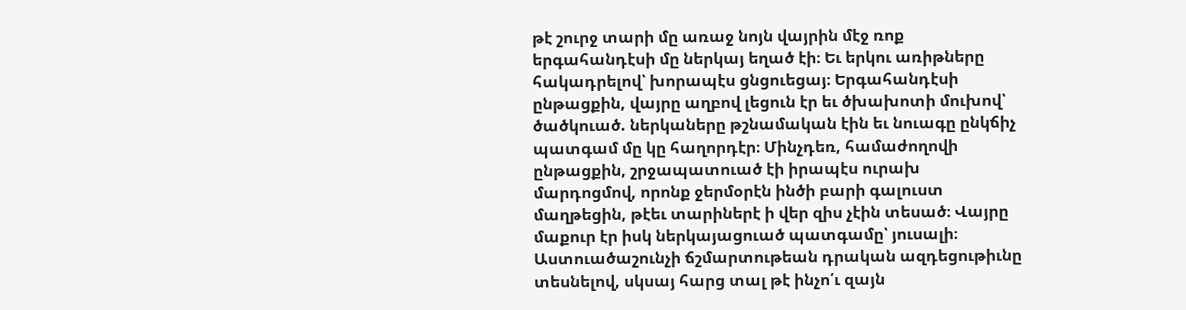թէ շուրջ տարի մը առաջ նոյն վայրին մէջ ռոք երգահանդէսի մը ներկայ եղած էի։ Եւ երկու առիթները հակադրելով՝ խորապէս ցնցուեցայ։ Երգահանդէսի ընթացքին, վայրը աղբով լեցուն էր եւ ծխախոտի մուխով՝ ծածկուած. ներկաները թշնամական էին եւ նուագը ընկճիչ պատգամ մը կը հաղորդէր։ Մինչդեռ, համաժողովի ընթացքին, շրջապատուած էի իրապէս ուրախ մարդոցմով, որոնք ջերմօրէն ինծի բարի գալուստ մաղթեցին, թէեւ տարիներէ ի վեր զիս չէին տեսած։ Վայրը մաքուր էր իսկ ներկայացուած պատգամը՝ յուսալի։ Աստուածաշունչի ճշմարտութեան դրական ազդեցութիւնը տեսնելով, սկսայ հարց տալ թէ ինչո՛ւ զայն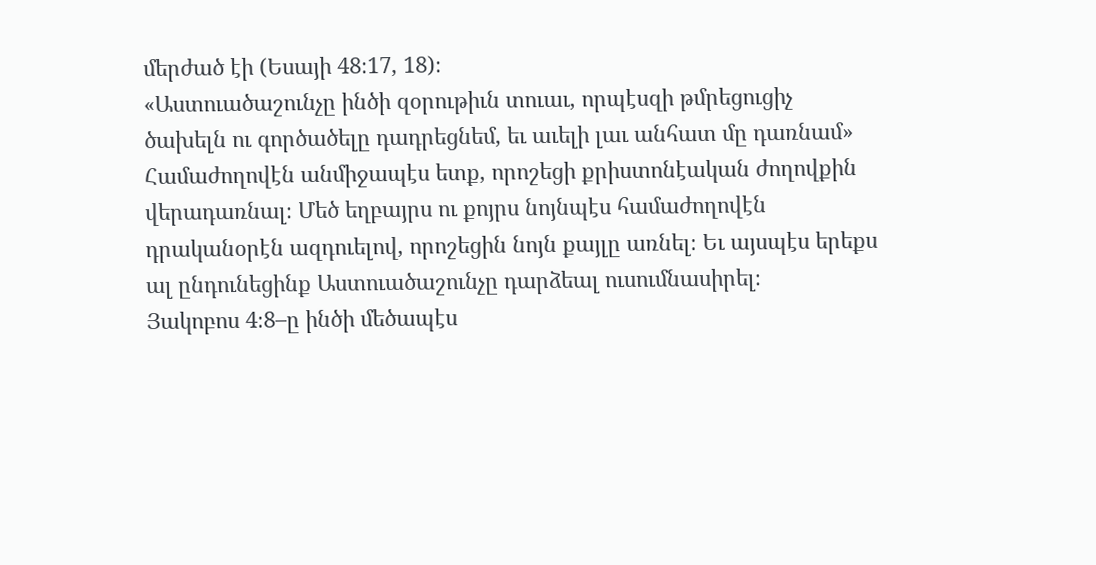մերժած էի (Եսայի 48։17, 18)։
«Աստուածաշունչը ինծի զօրութիւն տուաւ, որպէսզի թմրեցուցիչ ծախելն ու գործածելը դադրեցնեմ, եւ աւելի լաւ անհատ մը դառնամ»
Համաժողովէն անմիջապէս ետք, որոշեցի քրիստոնէական ժողովքին վերադառնալ։ Մեծ եղբայրս ու քոյրս նոյնպէս համաժողովէն դրականօրէն ազդուելով, որոշեցին նոյն քայլը առնել։ Եւ այսպէս երեքս ալ ընդունեցինք Աստուածաշունչը դարձեալ ուսումնասիրել։
Յակոբոս 4։8–ը ինծի մեծապէս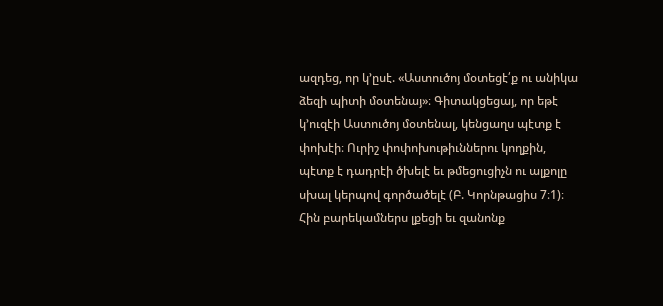ազդեց, որ կ’ըսէ. «Աստուծոյ մօտեցէ՛ք ու անիկա ձեզի պիտի մօտենայ»։ Գիտակցեցայ, որ եթէ կ’ուզէի Աստուծոյ մօտենալ, կենցաղս պէտք է փոխէի։ Ուրիշ փոփոխութիւններու կողքին, պէտք է դադրէի ծխելէ եւ թմեցուցիչն ու ալքոլը սխալ կերպով գործածելէ (Բ. Կորնթացիս 7։1)։
Հին բարեկամներս լքեցի եւ զանոնք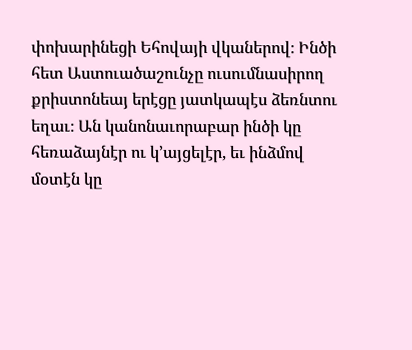փոխարինեցի Եհովայի վկաներով։ Ինծի հետ Աստուածաշունչը ուսումնասիրող քրիստոնեայ երէցը յատկապէս ձեռնտու եղաւ։ Ան կանոնաւորաբար ինծի կը հեռաձայնէր ու կ’այցելէր, եւ ինձմով մօտէն կը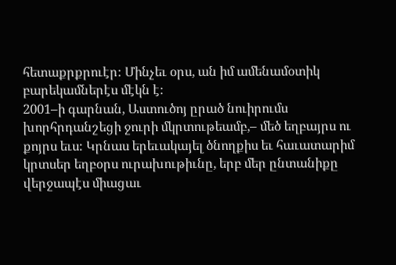հետաքրքրուէր։ Մինչեւ օրս, ան իմ ամենամօտիկ բարեկամներէս մէկն է։
2001–ի գարնան, Աստուծոյ ըրած նուիրումս խորհրդանշեցի ջուրի մկրտութեամբ,– մեծ եղբայրս ու քոյրս եւս։ Կրնաս երեւակայել ծնողքիս եւ հաւատարիմ կրտսեր եղբօրս ուրախութիւնը, երբ մեր ընտանիքը վերջապէս միացաւ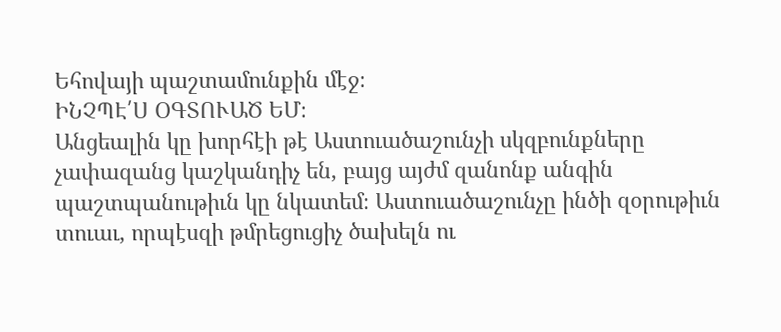Եհովայի պաշտամունքին մէջ։
ԻՆՉՊԷ՛Ս ՕԳՏՈՒԱԾ ԵՄ։
Անցեալին կը խորհէի թէ Աստուածաշունչի սկզբունքները չափազանց կաշկանդիչ են, բայց այժմ զանոնք անգին պաշտպանութիւն կը նկատեմ։ Աստուածաշունչը ինծի զօրութիւն տուաւ, որպէսզի թմրեցուցիչ ծախելն ու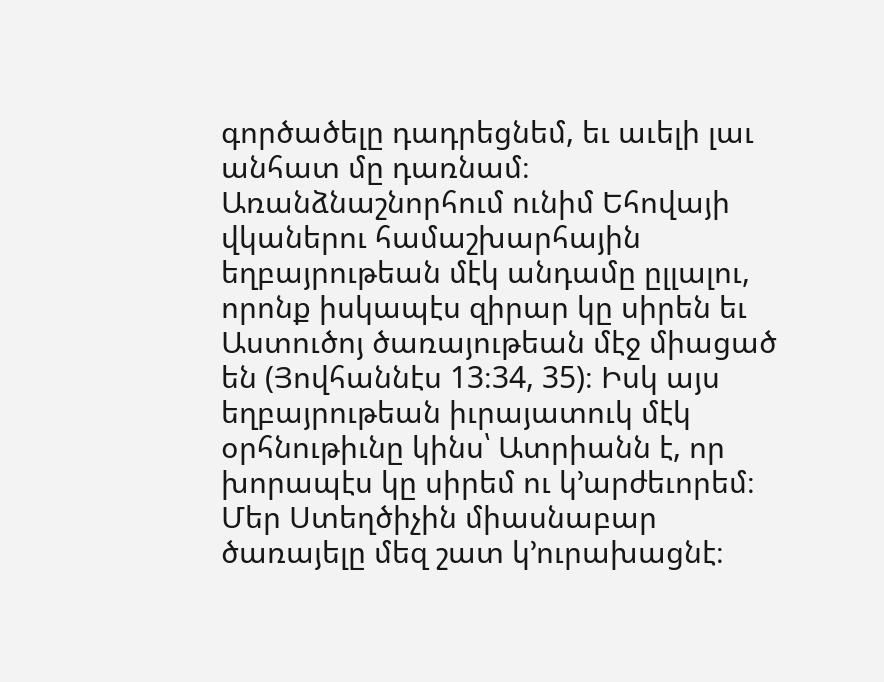գործածելը դադրեցնեմ, եւ աւելի լաւ անհատ մը դառնամ։
Առանձնաշնորհում ունիմ Եհովայի վկաներու համաշխարհային եղբայրութեան մէկ անդամը ըլլալու, որոնք իսկապէս զիրար կը սիրեն եւ Աստուծոյ ծառայութեան մէջ միացած են (Յովհաննէս 13։34, 35)։ Իսկ այս եղբայրութեան իւրայատուկ մէկ օրհնութիւնը կինս՝ Ատրիանն է, որ խորապէս կը սիրեմ ու կ’արժեւորեմ։ Մեր Ստեղծիչին միասնաբար ծառայելը մեզ շատ կ’ուրախացնէ։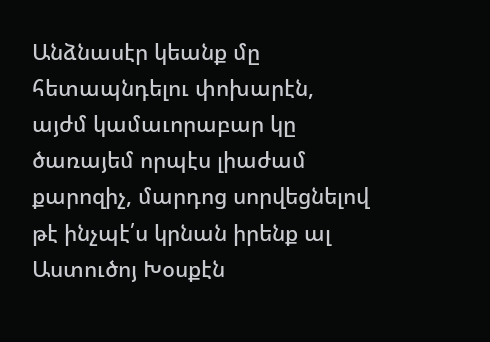Անձնասէր կեանք մը հետապնդելու փոխարէն, այժմ կամաւորաբար կը ծառայեմ որպէս լիաժամ քարոզիչ, մարդոց սորվեցնելով թէ ինչպէ՛ս կրնան իրենք ալ Աստուծոյ Խօսքէն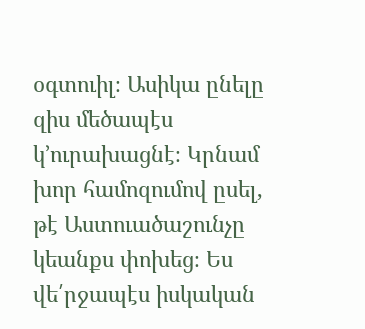օգտուիլ։ Ասիկա ընելը զիս մեծապէս կ’ուրախացնէ։ Կրնամ խոր համոզումով ըսել, թէ Աստուածաշունչը կեանքս փոխեց։ Ես վե՛րջապէս իսկական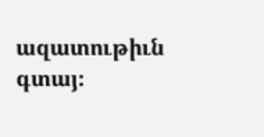ազատութիւն գտայ։